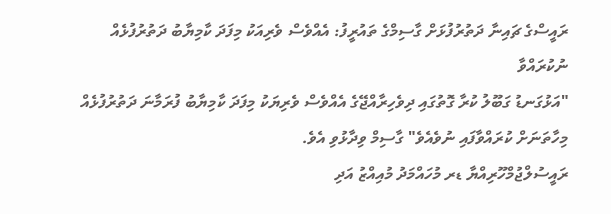ރައީސްގެ ޗައިނާ ދަތުރުފުޅަށް ގާސިމްގެ ތައުރީފު: އެއްވެސް ވެރިއަކު މިފަދަ ކާމިޔާބު ދަތުރުފުޅެއް ނުކުރައްވާ
"އަޅުގަނޑު ގަބޫލު ކުރާ ގޮތުގައި ދިވެހިރާއްޖޭގެ އެއްވެސް ވެރިޔަކު މިފަދަ ކާމިޔާބު ފުރަމާނަ ދަތުރުފުޅެއް މިހާތަނަށް ކުރައްވާފައި ނުވެއެވެ" ގާސިމް ވިދާޅުވި އެވެ.
ރައީސުލްޖުމްހޫރިއްޔާ ޑރ މުހައްމަދު މުއިއްޒު އަދި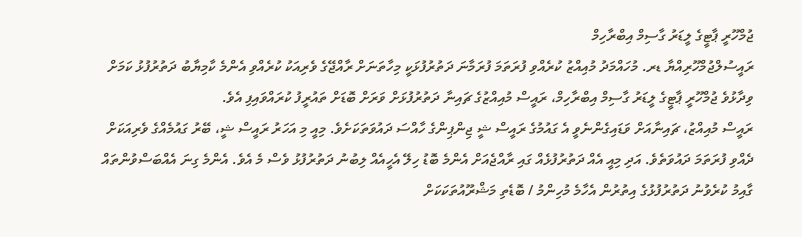ޖުމްހޫރީ ޕާޓީގެ ލީޑަރު ގާސިމް އިބްރާހިމް
ރައީސުލްޖުމްހޫރިއްޔާ ޑރ. މުހައްމަދު މުއިއްޒު ކުރެއްވި ފުރަތަމަ ފުރަމާނަ ދަތުރުފުޅަކީ މިހާތަނަށް ރާއްޖޭގެ ވެރިއަކު ކުރެއްވި އެންމެ ކާމިޔާބު ދަތުރުފުޅު ކަމަށް ވިދާޅުވެ ޖުމްހޫރީ ޕާޓީގެ ލީޑަރު ގާސިމް އިބްރާހިމް، ރައީސް މުއިއްޒުގެ ޗައިނާ ދަތުރުފުޅަށް ވަރަށް ބޮޑަށް ތައުރީފު ކުރައްވައިފި އެވެ.
ރައީސް މުއިއްޒު، ޗައިނާއަށް ވަޑައިގެންނެވީ އެ ގައުމުގެ ރައީސް ޝީ ޖިންޕިންގެ ހާއްސަ ދައުވަތަކަށެވެ. މިއީ މި އަހަރު ރައީސް ޝީ، ބޭރު ގައުމެއްގެ ވެރިއަކަށް ދެއްވި ފުރަތަމަ ދައުވަތެވެ. އަދި މިއީ އެއް ދަތުރުފުޅެއް ގައި ރާއްޖެއަށް އެންމެ ބޮޑު ހިލޭ އެހީއެއް ލިބުނު ދަތުރުފުޅު ވެސް މެ އެވެ. އެންމެ ގިނަ އެއްބަސްވުންތައް ގާއިމު ކުރެވުނު ދަތުރުފުޅުގެ އިތުރުން އެހާމެ މުހިންމު / ބޮޑެތި މަޝްރޫއުތަކަކަށް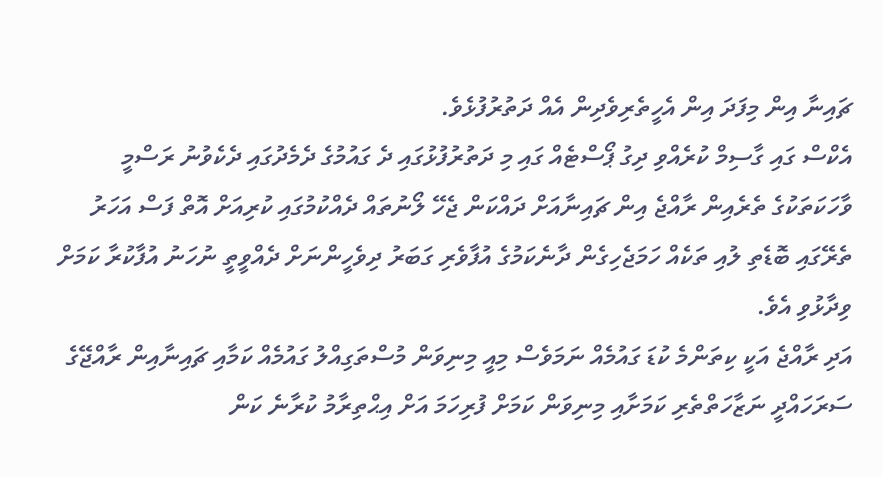ޗައިނާ އިން މިފަދަ އިން އެހީތެރިވެދިން އެއް ދަތުރުފުޅެވެ.
އެކްސް ގައި ގާސިމް ކުރެއްވި ދިގު ޕޯސްޓެއް ގައި މި ދަތުރުފުޅުގައި ދެ ގައުމުގެ ދެމެދުގައި ދެކެވުނު ރަސްމީ ވާހަކަތަކުގެ ތެރެއިން ރާއްޖެ އިން ޗައިނާއަށް ދައްކަން ޖެހޭ ލޯނުތައް ދެއްކުމުގައި ކުރިއަށް އޮތް ފަސް އަހަރު ތެރޭގައި ބޮޑެތި ލުއި ތަކެއް ހަމަޖެހިގެން ދާނެކަމުގެ އުފާވެރި ގަބަރު ދިވެހީންނަށް ދެއްވީތީ ނުހަނު އުފާކުރާ ކަމަށް ވިދާޅުވި އެވެ.
އަދި ރާއްޖެ އަކީ ކިތަންމެ ކުޑަ ގައުމެއް ނަމަވެސް މިއީ މިނިވަން މުސްތަގިއްލު ގައުމެއް ކަމާއި ޗައިނާއިން ރާއްޖޭގެ ސަރަހައްދީ ނަޒާހަތްތެރި ކަމަށާއި މިނިވަން ކަމަށް ފުރިހަމަ އަށް އިޙްތިރާމު ކުރާނެ ކަން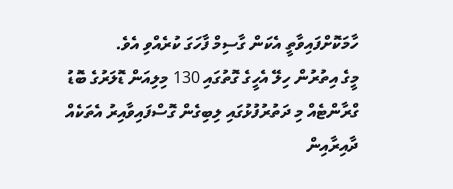ހާމަކޮށްފައިވާތީ އެކަން ގާސިމް ފާހަގަ ކުރެއްވި އެވެ.
މީގެ އިތުރުން ހިލޭ އެހީގެ ގޮތުގައި 130 މިލިއަން ޑޮލަރުގެ ބޮޑު ގްރާންޓެއް މި ދަތުރުފުޅުގައި ލިބިގެން ގޮސްފައިވާއިރު އެތަކެއް ދާއިރާއިން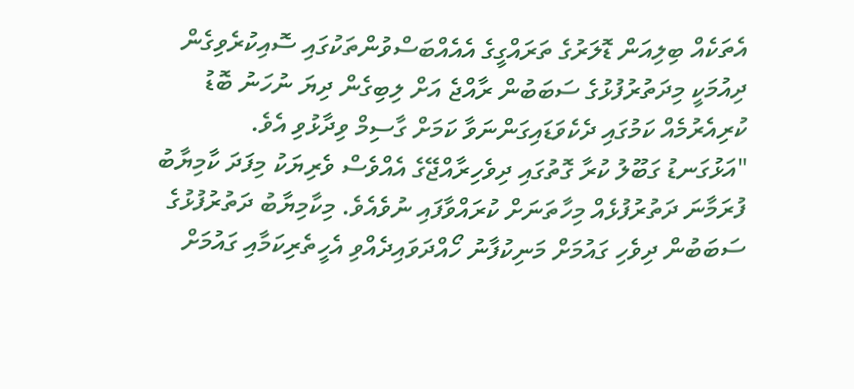އެތަކެއް ބިލިއަން ޑޮލަރުގެ ތަރައްގީގެ އެއެއްބަސްވުންތަކުގައި ސޮއިކުރެވިގެން ދިއުމަކީ މިދަތުރުފުޅުގެ ސަބަބުން ރާއްޖެ އަށް ލިބިގެން ދިޔަ ނުހަނު ބޮޑު ކުރިއެރުމެއް ކަމުގައި ދެކެވަޑައިގަންނަވާ ކަމަށް ގާސިމް ވިދާޅުވި އެވެ.
"އަޅުގަނޑު ގަބޫލު ކުރާ ގޮތުގައި ދިވެހިރާއްޖޭގެ އެއްވެސް ވެރިޔަކު މިފަދަ ކާމިޔާބު ފުރަމާނަ ދަތުރުފުޅެއް މިހާތަނަށް ކުރައްވާފައި ނުވެއެވެ. މިކާމިޔާބު ދަތުރުފުޅުގެ ސަބަބުން ދިވެހި ގައުމަށް މަނިކުފާނު ހޯއްދަވައިދެއްވި އެހީތެރިކަމާއި ގައުމަށް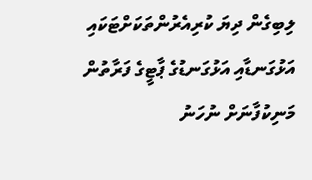ލިބިގެން ދިޔަ ކުރިއެރުންތަކަށްޓަކައި އަޅުގަނޑާއި އަޅުގަނޑުގެ ޕާޓީގެ ފަރާތުން މަނިކުފާނަށް ނުހަނު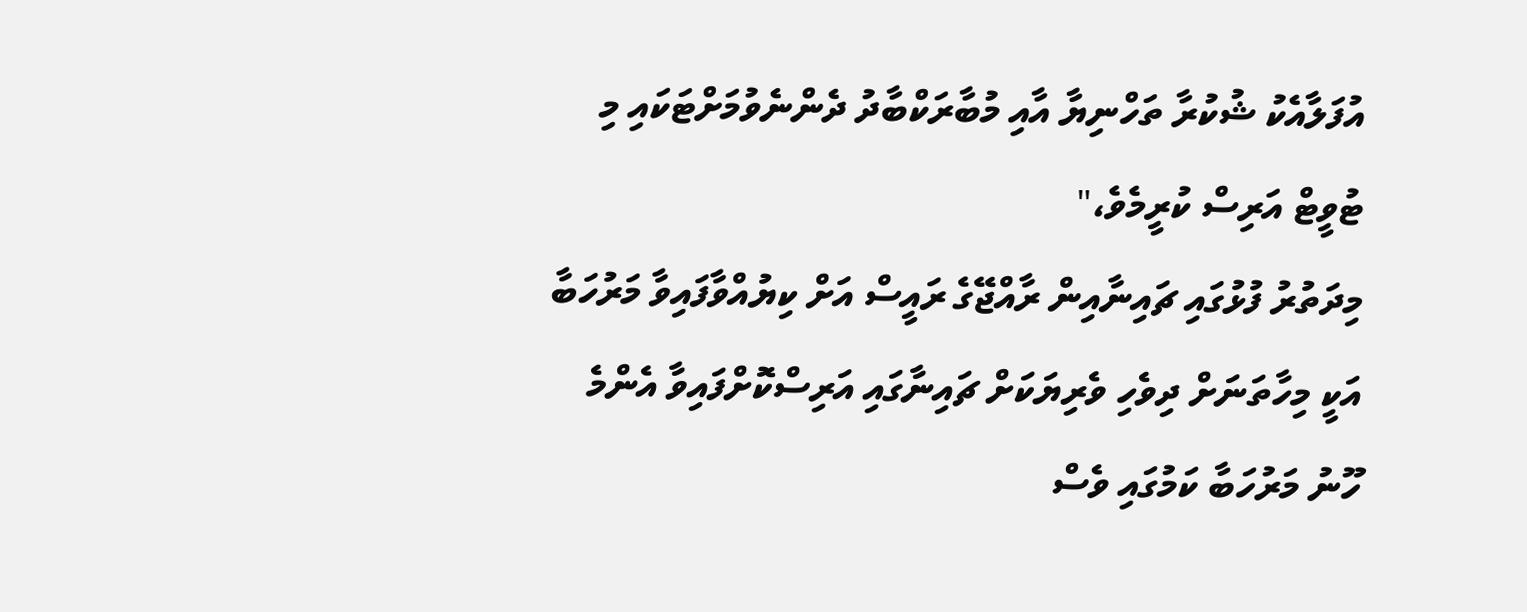އުފަލާއެކު ޝުކުރާ ތަހްނިޔާ އާއި މުބާރަކްބާދު ދެންނެވުމަށްޓަކައި މި ޓުވީޓް އަރިސް ކުރީމެވެ،"
މިދަތުރު ފުޅުގައި ޗައިނާއިން ރާއްޖޭގެ ރައީސް އަށް ކިޔުއްވާފައިވާ މަރުހަބާ އަކީ މިހާތަނަށް ދިވެހި ވެރިޔަކަށް ޗައިނާގައި އަރިސްކޮށްފައިވާ އެންމެ ހޫނު މަރުހަބާ ކަމުގައި ވެސް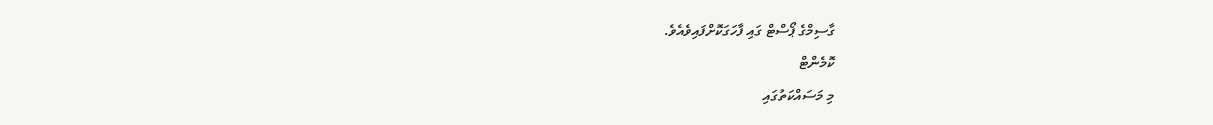ގާސިމްގެ ޕޯސްޓް ގައި ފާހަގަކޮށްފައިވެއެވެ.
ކޮމެންޓް
މި މަސައްކަތުގައި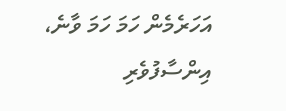އަހަރެމެން ހަމަ ހަމަ ވާނެ، އިންސާފުވެރި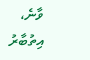ވާނެ، އިތުބާރު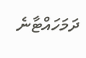ދަމަހައްޓާނެ